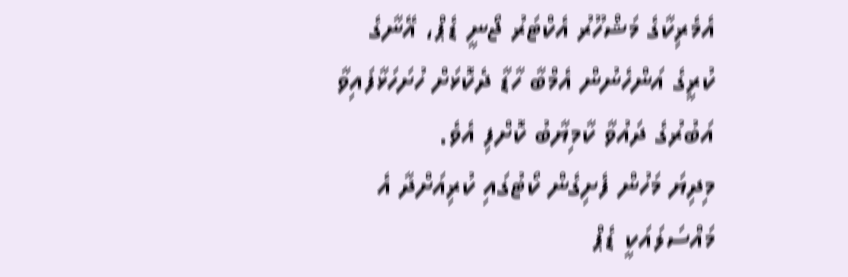އެމެރިކާގެ މަޝްހޫރު އެކްޓަރު ޖޯނީ ޑެޕް، އޭނާގެ ކުރީގެ އަންހެނުން އެމްބާ ހާޑާ ދެކޮޅަށް ހުށަހަޅާފައިވާ އަބުރުގެ ދައުވާ ކާމިޔާބު ކޮށްފި އެވެ.
މިދިޔަ މަހުން ފެށިގެން ކޯޓުގައި ކުރިއަށްދާ އެ މައްސަލައަކީ ޑެޕް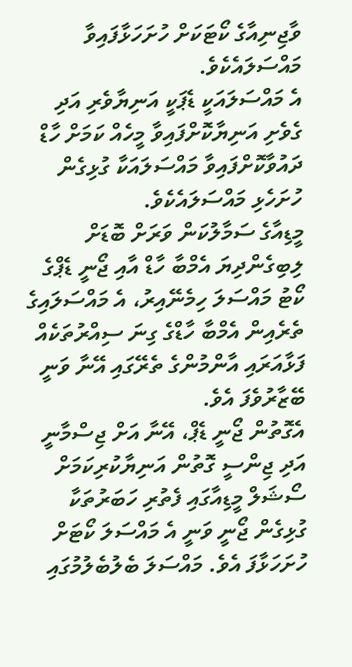ވާޖިނިއާގެ ކޯޓަކަށް ހުށަހަޅާފައިވާ މައްސަލައެކެވެ.
އެ މައްސަލައަކީ ޑެޕަކީ އަނިޔާވެރި އަދި ގެވެށި އަނިޔާކޮށްފައިވާ މީހެއް ކަމަށް ހާޑް ދައުވާކޮށްފައިވާ މައްސަލައަކާ ގުޅިގެން ހުށަހެޅި މައްސަލައެކެވެ.
މީޑިއާގެ ސަމާލުކަން ވަރަށް ބޮޑަށް ލިބިގެންދިޔަ އެމްބާ ހާޑް އާއި ޖޯނީ ޑެޕްގެ ކޯޓު މައްސަލަ ހިމެނޭއިރު، އެ މައްސަލައިގެ ތެރެއިން އެމްބާ ހާޑްގެ ގިނަ ސިއްރުތަކެއް ފަޅާއަރައި އާންމުންގެ ތެރޭގައި އޭނާ ވަނީ ބޭޒާރުވެފަ އެވެ.
އެގޮތުން ޖޯނީ ޑެޕް، އޭނާ އަށް ޖިސްމާނީ އަދި ޖިންސީ ގޮތުން އަނިޔާކުރިކަމަށް ސޯޝަލް މީޑިއާގައި ފެތުރި ހަބަރުތަކާ ގުޅިގެން ޖޯނީ ވަނީ އެ މައްސަލަ ކޯޓަށް ހުށަހަޅާފަ އެވެ. މައްސަލަ ބެލުބެލުމުގައި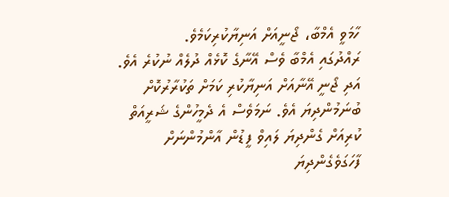ހާމަވީ އެމްބާ، ޖޯނީއަށް އަނިޔާކުރިކަމެވެ.
ރައްދުގައި އެމްބާ ވެސް އޭނާގެ ކޮޅެއް ދުލެއް ނުކުރެ އެވެ. އަދި ޖޯނީ އޭނާއަށް އަނިޔާކުރި ކަމަށް ތަކުރާރުކޮށް ބުނަމުންދިޔަ އެވެ. ނަމަވެސް އެ ދެމީހުންގެ ޝަރީއަތް ކުރިއަށް ގެންދިޔަ ލައިވް ފީޑުން އާންމުންނަށް ފާހަގަވެގެންދިޔަ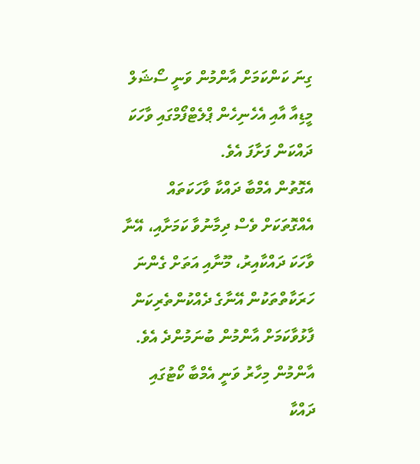ގިނަ ކަންކަމަށް އާންމުން ވަނީ ސޯޝަލް މީޑިއާ އާއި އެހެނިހެން ޕްލެޓްފޯމްގައި ވާހަކަ ދައްކަން ފަށާފަ އެވެ.
އެގޮތުން އެމްބާ ދައްކާ ވާހަކަތައް އެއްގޮތަކަށް ވެސް ދިމާނުވާ ކަމަށާއި، އޭނާ ވާހަކަ ދައްކާއިރު، މޫނާއި އަތަށް ގެންނަ ހަރަކާތްތަކުން އޭނާގެ ދެއްކުންތެރިކަން ފާޅުވާކަމަށް އާންމުން ބުނަމުންދެ އެވެ.
އާންމުން މިހާރު ވަނީ އެމްބާ ކޯޓުގައި ދައްކާ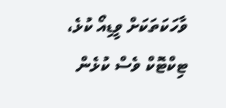ވާހަކަތަކަށް ވީޑިއޯ ކުޅެ، ޓިކްޓޮކް ވެސް ކުޅެން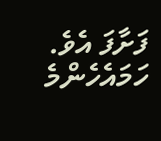ފަށާފަ އެވެ. ހަމައެހެންމެ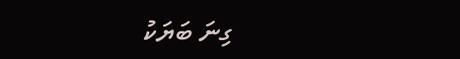ގިނަ ބަޔަކު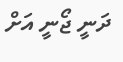ދަނީ ޖޯނީ އަށް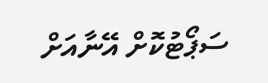ސަޕޯޓުކޮށް އޭނާއަށް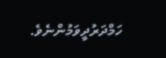ހަމްދަރުދީވަމުންނެވެ.